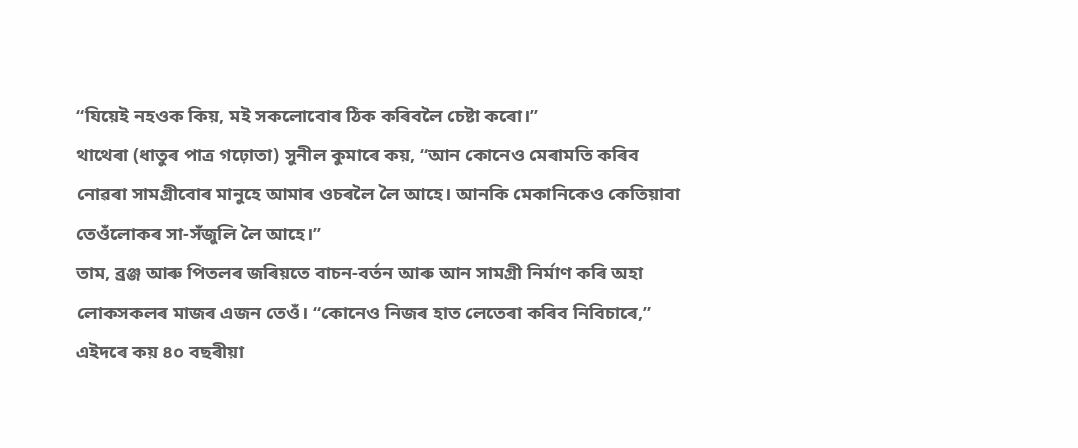“যিয়েই নহওক কিয়, মই সকলোবোৰ ঠিক কৰিবলৈ চেষ্টা কৰো।’’
থাথেৰা (ধাতুৰ পাত্ৰ গঢ়োতা) সুনীল কুমাৰে কয়, “আন কোনেও মেৰামতি কৰিব নোৱৰা সামগ্ৰীবোৰ মানুহে আমাৰ ওচৰলৈ লৈ আহে। আনকি মেকানিকেও কেতিয়াবা তেওঁলোকৰ সা-সঁজুলি লৈ আহে।’’
তাম, ব্ৰঞ্জ আৰু পিতলৰ জৰিয়তে বাচন-বৰ্তন আৰু আন সামগ্ৰী নিৰ্মাণ কৰি অহা লোকসকলৰ মাজৰ এজন তেওঁ। “কোনেও নিজৰ হাত লেতেৰা কৰিব নিবিচাৰে,” এইদৰে কয় ৪০ বছৰীয়া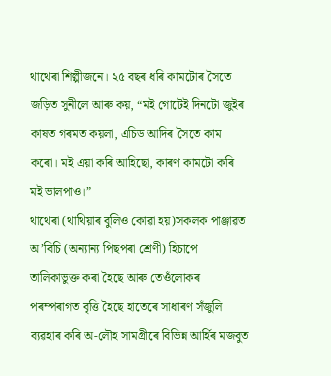থাথেৰা শিল্পীজনে। ২৫ বছৰ ধৰি কামটোৰ সৈতে জড়িত সুনীলে আৰু কয়, “মই গোটেই দিনটো জুইৰ কাষত গৰমত কয়লা, এচিড আদিৰ সৈতে কাম কৰো। মই এয়া কৰি আহিছো, কাৰণ কামটো কৰি মই ভালপাও।”
থাথেৰা (থাথিয়াৰ বুলিও কোৱা হয়)সকলক পাঞ্জাৱত অ’বিচি (অন্যান্য পিছপৰা শ্ৰেণী) হিচাপে তালিকাভুক্ত কৰা হৈছে আৰু তেওঁলোকৰ পৰম্পৰাগত বৃত্তি হৈছে হাতেৰে সাধাৰণ সঁজুলি ব্যৱহাৰ কৰি অ-লৌহ সামগ্ৰীৰে বিভিন্ন আৰ্হিৰ মজবুত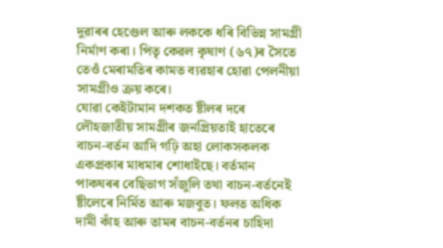দুৱাৰৰ হেণ্ডেল আৰু লককে ধৰি বিভিন্ন সামগ্ৰী নিৰ্মাণ কৰা। পিতৃ কেৱল কৃষাণ (৬৭)ৰ সৈতে তেওঁ মেৰামতিৰ কামত ব্যৱহাৰ হোৱা পেলনীয়া সামগ্ৰীও ক্ৰয় কৰে।
যোৱা কেইটামান দশকত ষ্টীলৰ দৰে লৌহজাতীয় সামগ্ৰীৰ জনপ্ৰিয়তাই হাতেৰে বাচন-বৰ্তন আদি গঢ়ি অহা লোকসকলক একপ্ৰকাৰ মাধমাৰ শোধাইছে। বৰ্তমান পাকঘৰৰ বেছিভাগ সঁজুলি তথা বাচন-বৰ্তনেই ষ্টীলেৰে নিৰ্মিত আৰু মজবুত। ফলত অধিক দামী কাঁহ আৰু তামৰ বাচন-বৰ্তনৰ চাহিদা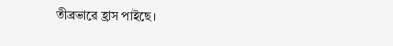তীব্ৰভাৱে হ্ৰাস পাইছে।